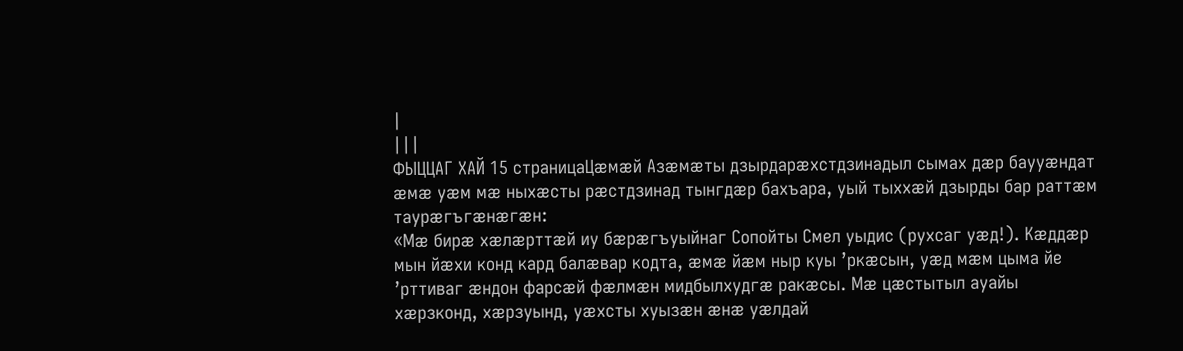|
|||
ФЫЦЦАГ ХАЙ 15 страницаЦæмæй Азæмæты дзырдарæхстдзинадыл сымах дæр баууæндат æмæ уæм мæ ныхæсты рæстдзинад тынгдæр бахъара, уый тыххæй дзырды бар раттæм таурæгъгæнæгæн:
«Мæ бирæ хæлæрттæй иу бæрæгъуыйнаг Сопойты Смел уыдис (рухсаг уæд!). Кæддæр мын йæхи конд кард балæвар кодта, æмæ йæм ныр куы ’ркæсын, уæд мæм цыма йе ’рттиваг æндон фарсæй фæлмæн мидбылхудгæ ракæсы. Мæ цæстытыл ауайы хæрзконд, хæрзуынд, уæхсты хуызæн æнæ уæлдай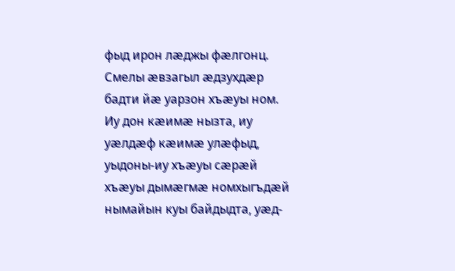фыд ирон лæджы фæлгонц. Смелы æвзагыл æдзухдæр бадти йæ уарзон хъæуы ном. Иу дон кæимæ нызта, иу уæлдæф кæимæ улæфыд, уыдоны-иу хъæуы сæрæй хъæуы дымæгмæ номхыгъдæй нымайын куы байдыдта, уæд-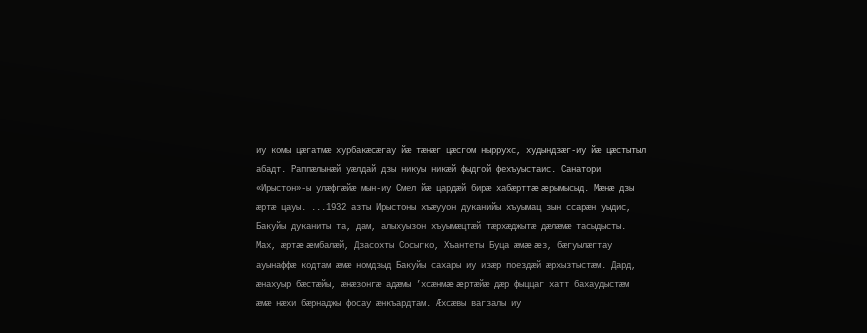иу комы цæгатмæ хурбакæсæгау йæ тæнæг цæсгом ныррухс, худындзæг-иу йæ цæстытыл абадт. Раппæлынæй уæлдай дзы никуы никæй фыдгой фехъуыстаис. Санатори «Ирыстон»-ы улæфгæйæ мын-иу Смел йæ цардæй бирæ хабæрттæ æрымысыд. Мæнæ дзы æртæ цауы. ...1932 азты Ирыстоны хъæууон дуканийы хъуымац зын ссарæн уыдис, Бакуйы дуканиты та, дам, алыхуызон хъуымæцтæй тæрхæджытæ дæлæмæ тасыдысты. Мах, æртæ æмбалæй, Дзасохты Сосыгко, Хъантеты Буца æмæ æз, бæгуылæгтау ауынаффæ кодтам æмæ номдзыд Бакуйы сахары иу изæр поездæй æрхызтыстæм. Дард, æнахуыр бæстæйы, æнæзонгæ адæмы ’хсæнмæ æртæйæ дæр фыццаг хатт бахаудыстæм æмæ нæхи бæрнаджы фосау æнкъардтам. Æхсæвы вагзалы иу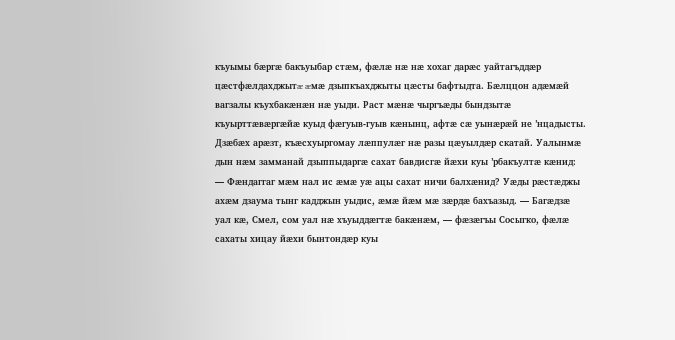къуымы бæргæ бакъуыбар стæм, фæлæ нæ нæ хохаг дарæс уайтагъддæр цæстфæлдахджытæ æмæ дзыпкъахджыты цæсты бафтыдта. Бæлццон адæмæй вагзалы къухбакæнæн нæ уыди. Раст мæнæ чыргъæды бындзытæ къуырттæвæргæйæ куыд фæгуыв-гуыв кæнынц, афтæ сæ уынæрæй не ’нцадысты. Дзæбæх арæзт, къæсхуыргомау лæппулæг нæ разы цæуылдæр скатай. Уалынмæ дын нæм замманай дзыппыдаргæ сахат бавдисгæ йæхи куы ’рбакъултæ кæнид: — Фæндаггаг мæм нал ис æмæ уæ ацы сахат ничи балхæнид? Уæды рæстæджы ахæм дзаума тынг кадджын уыдис, æмæ йæм мæ зæрдæ бахъазыд. — Багæдзæ уал кæ, Смел, сом уал нæ хъуыддæгтæ бакæнæм, — фæзæгъы Сосыгко, фæлæ сахаты хицау йæхи бынтондæр куы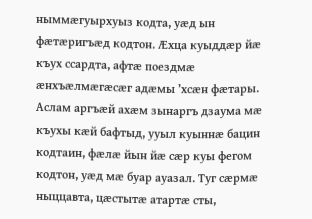ныммæгуырхуыз кодта, уæд ын фæтæригъæд кодтон. Æхца куыддæр йæ къух ссардта, афтæ поездмæ æнхъæлмæгæсæг адæмы ’хсæн фæтары. Аслам аргъæй ахæм зынаргъ дзаума мæ къухы кæй бафтыд, ууыл куыннæ бацин кодтаин, фæлæ йын йæ сæр куы фегом кодтон, уæд мæ буар ауазал. Туг сæрмæ ныццавта, цæстытæ атартæ сты,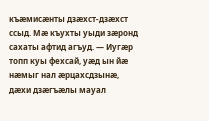къæмисæнты дзæхст-дзæхст ссыд. Мæ къухты уыди зæронд сахаты афтид агъуд. — Иугæр топп куы фехсай, уæд ын йæ нæмыг нал æрцахсдзынæ, дæхи дзæгъæлы мауал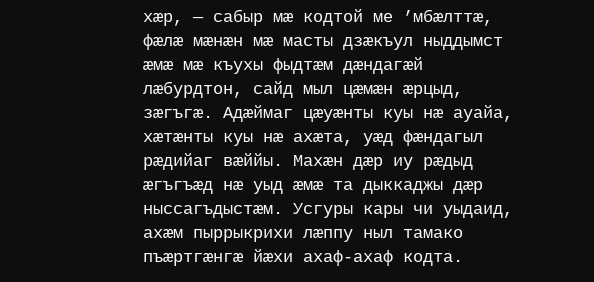хæр, — сабыр мæ кодтой ме ’мбæлттæ, фæлæ мæнæн мæ масты дзæкъул ныддымст æмæ мæ къухы фыдтæм дæндагæй лæбурдтон, сайд мыл цæмæн æрцыд, зæгъгæ. Адæймаг цæуæнты куы нæ ауайа, хæтæнты куы нæ ахæта, уæд фæндагыл рæдийаг вæййы. Махæн дæр иу рæдыд æгъгъæд нæ уыд æмæ та дыккаджы дæр ныссагъдыстæм. Усгуры кары чи уыдаид, ахæм пыррыкрихи лæппу ныл тамако пъæртгæнгæ йæхи ахаф-ахаф кодта.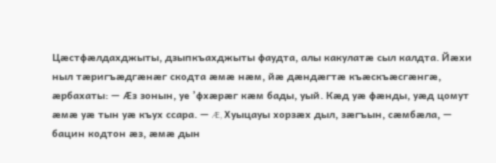Цæстфæлдахджыты, дзыпкъахджыты фаудта, алы какулатæ сыл калдта. Йæхи ныл тæригъæдгæнæг скодта æмæ нæм, йæ дæндæгтæ къæскъæсгæнгæ, æрбахаты: — Æз зонын, уе ’фхæрæг кæм бады, уый. Кæд уæ фæнды, уæд цомут æмæ уæ тын уæ къух ссара. — Æ, Хуыцауы хорзæх дыл, зæгъын, сæмбæла, — бацин кодтон æз, æмæ дын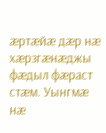æртæйæ дæр нæ хæрзгæнæджы фæдыл фæраст стæм. Уынгмæ нæ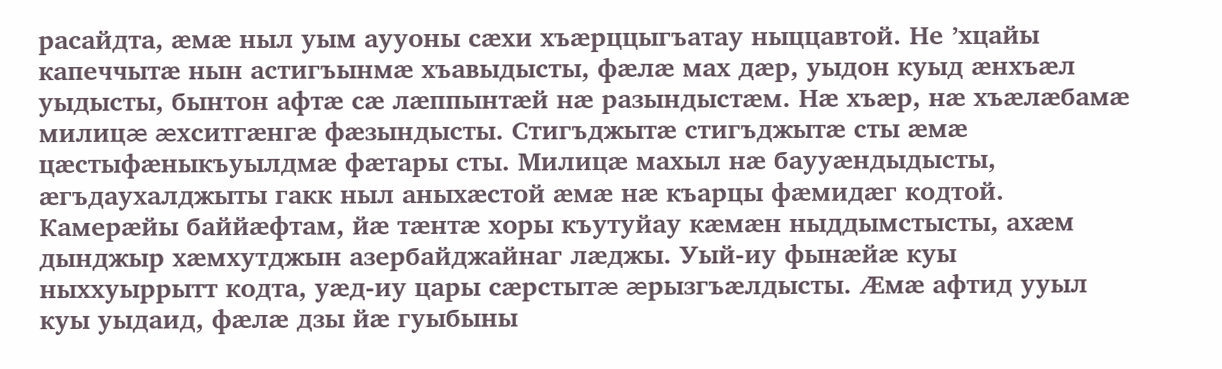расайдта, æмæ ныл уым аууоны сæхи хъæрццыгъатау ныццавтой. Не ’хцайы капеччытæ нын астигъынмæ хъавыдысты, фæлæ мах дæр, уыдон куыд æнхъæл уыдысты, бынтон афтæ сæ лæппынтæй нæ разындыстæм. Нæ хъæр, нæ хъæлæбамæ милицæ æхситгæнгæ фæзындысты. Стигъджытæ стигъджытæ сты æмæ цæстыфæныкъуылдмæ фæтары сты. Милицæ махыл нæ баууæндыдысты, æгъдаухалджыты гакк ныл аныхæстой æмæ нæ къарцы фæмидæг кодтой. Камерæйы баййæфтам, йæ тæнтæ хоры къутуйау кæмæн ныддымстысты, ахæм дынджыр хæмхутджын азербайджайнаг лæджы. Уый-иу фынæйæ куы ныххуыррытт кодта, уæд-иу цары сæрстытæ æрызгъæлдысты. Æмæ афтид ууыл куы уыдаид, фæлæ дзы йæ гуыбыны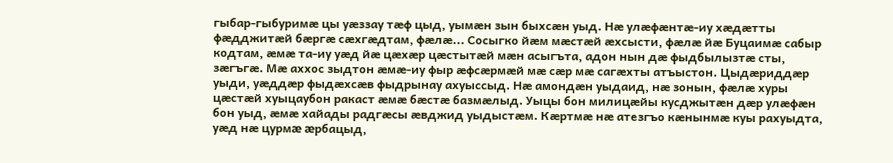гыбар-гыбуримæ цы уæззау тæф цыд, уымæн зын быхсæн уыд. Нæ улæфæнтæ-иу хæдæтты фæдджитæй бæргæ сæхгæдтам, фæлæ... Сосыгко йæм мæстæй æхсысти, фæлæ йæ Буцаимæ сабыр кодтам, æмæ та-иу уæд йæ цæхæр цæстытæй мæн асыгъта, адон нын дæ фыдбылызтæ сты, зæгъгæ. Мæ аххос зыдтон æмæ-иу фыр æфсæрмæй мæ сæр мæ сагæхты атъыстон. Цыдæриддæр уыди, уæддæр фыдæхсæв фыдрынау ахуыссыд. Нæ амондæн уыдаид, нæ зонын, фæлæ хуры цæстæй хуыцаубон ракаст æмæ бæстæ базмæлыд. Уыцы бон милицæйы кусджытæн дæр улæфæн бон уыд, æмæ хайады радгæсы æвджид уыдыстæм. Кæртмæ нæ атезгъо кæнынмæ куы рахуыдта, уæд нæ цурмæ æрбацыд,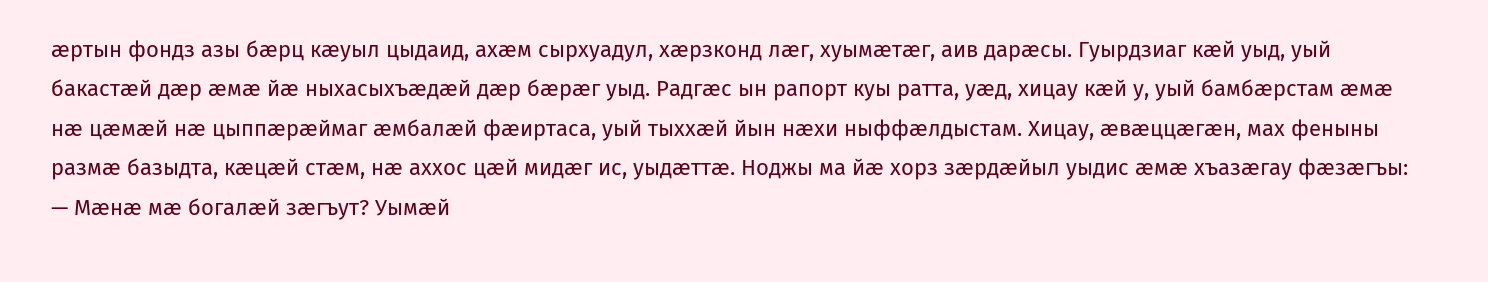æртын фондз азы бæрц кæуыл цыдаид, ахæм сырхуадул, хæрзконд лæг, хуымæтæг, аив дарæсы. Гуырдзиаг кæй уыд, уый бакастæй дæр æмæ йæ ныхасыхъæдæй дæр бæрæг уыд. Радгæс ын рапорт куы ратта, уæд, хицау кæй у, уый бамбæрстам æмæ нæ цæмæй нæ цыппæрæймаг æмбалæй фæиртаса, уый тыххæй йын нæхи ныффæлдыстам. Хицау, æвæццæгæн, мах феныны размæ базыдта, кæцæй стæм, нæ аххос цæй мидæг ис, уыдæттæ. Ноджы ма йæ хорз зæрдæйыл уыдис æмæ хъазæгау фæзæгъы: — Мæнæ мæ богалæй зæгъут? Уымæй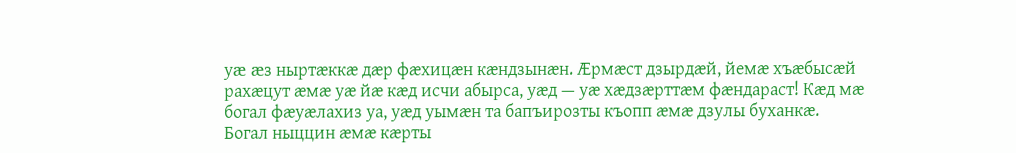уæ æз ныртæккæ дæр фæхицæн кæндзынæн. Æрмæст дзырдæй, йемæ хъæбысæй рахæцут æмæ уæ йæ кæд исчи абырса, уæд — уæ хæдзæрттæм фæндараст! Кæд мæ богал фæуæлахиз уа, уæд уымæн та бапъирозты къопп æмæ дзулы буханкæ. Богал ныццин æмæ кæрты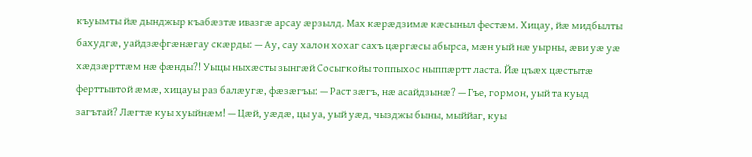къуымты йæ дынджыр къабæзтæ ивазгæ арсау æрзылд. Мах кæрæдзимæ кæсыныл фестæм. Хицау, йæ мидбылты бахудгæ, уайдзæфгæнæгау скæрды: — Ау, сау халон хохаг сахъ цæргæсы абырса, мæн уый нæ уырны, æви уæ уæ хæдзæрттæм нæ фæнды?! Уыцы ныхæсты зынгæй Сосыгкойы топпыхос ныппæртт ласта. Йæ цъæх цæстытæ ферттывтой æмæ, хицауы раз балæугæ, фæзæгъы: — Раст зæгъ, нæ асайдзынæ? — Гъе, гормон, уый та куыд загътай? Лæгтæ куы хуыйнæм! — Цæй, уæдæ, цы уа, уый уæд, чызджы быны, мыййаг, куы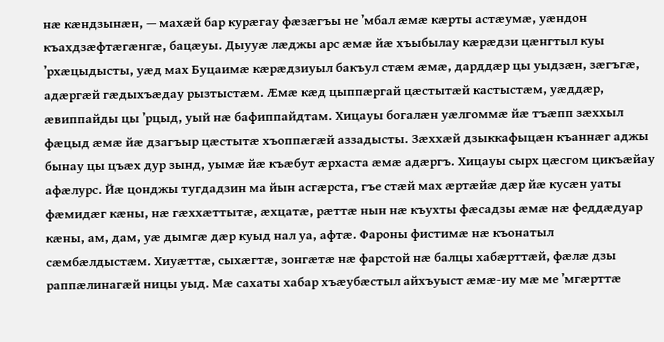нæ кæндзынæн, — махæй бар курæгау фæзæгъы не ’мбал æмæ кæрты астæумæ, уæндон къахдзæфтæгæнгæ, бацæуы. Дыууæ лæджы арс æмæ йæ хъыбылау кæрæдзи цæнгтыл куы ’рхæцыдысты, уæд мах Буцаимæ кæрæдзиуыл бакъул стæм æмæ, дарддæр цы уыдзæн, зæгъгæ, адæргæй гæдыхъæдау рызтыстæм. Æмæ кæд цыппæргай цæстытæй кастыстæм, уæддæр, æвиппайды цы ’рцыд, уый нæ бафиппайдтам. Хицауы богалæн уæлгоммæ йæ тъæпп зæххыл фæцыд æмæ йæ дзагъыр цæстытæ хъоппæгæй аззадысты. Зæххæй дзыккафыцæн къаннæг аджы бынау цы цъæх дур зынд, уымæ йæ къæбут æрхаста æмæ адæргъ. Хицауы сырх цæсгом цикъæйау афæлурс. Йæ цонджы тугдадзин ма йын асгæрста, гъе стæй мах æртæйæ дæр йæ кусæн уаты фæмидæг кæны, нæ гæххæттытæ, æхцатæ, рæттæ нын нæ къухты фæсадзы æмæ нæ феддæдуар кæны, ам, дам, уæ дымгæ дæр куыд нал уа, афтæ. Фароны фистимæ нæ къонатыл сæмбæлдыстæм. Хиуæттæ, сыхæгтæ, зонгæтæ нæ фарстой нæ балцы хабæрттæй, фæлæ дзы раппæлинагæй ницы уыд. Мæ сахаты хабар хъæубæстыл айхъуыст æмæ-иу мæ ме ’мгæрттæ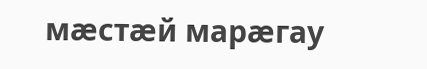мæстæй марæгау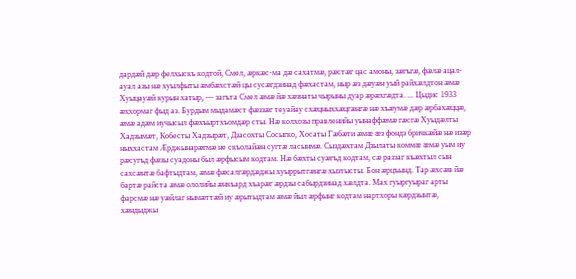дардæй дæр фелхыскъ кодтой, Смел, æркæс-ма дæ сахатмæ, рæстæг цас амоны, зæгъгæ, фæлæ ацал-ауал азы нæ хуылфыты æмбæхстæй цы сусæгдзинад фæхастам, ныр æз дæуæн уый райхæлдтон æмæ Хуыцауæй курын хатыр, — загъта Смел æмæ йæ хæзнаты чырыны дуар æрæхгæдта. ... Цыдис 1933 æххормаг фыд аз. Бурдым мыдамæст фæззæг теуайау схæцныххæцгæнгæ нæ хъæумæ дæр æрбахæццæ, æмæ адæм иучысыл фæхъыртхъомдæр сты. Нæ колхозы правленийы уынаффæмæ гæсгæ Хуыдæлты Хадзымæт, Кобесты Хадзырæт, Дзасохты Сосыгко, Хосаты Гæбæти æмæ æз фондз бричкæйæ нæ изæр ныххастам Æрджынарæгмæ не скъолайæн сугтæ ласынмæ. Сыздæхтам Дзылаты коммæ æмæ уым иу рæсугъд фæзы суадоны был æрфысым кодтам. Нæ бæхты суæгъд кодтам, сæ раззаг къæхтыл сын сахсæнтæ бафтыдтам, æмæ фæсалгæрдæджы хуыррытгæнгæ хызтысты. Бон æрцъынд. Тар æхсæв йæ бартæ райста æмæ ололийы æнкъард хъарæг æрдзы сабырдзинад хæлдта. Мах гуыргуыраг арты фарсмæ нæ уæйлаг нымæттæй иу æрытыдтам æмæ йыл æрфынг кодтам нартхоры кæрдзынтæ, хæндыджы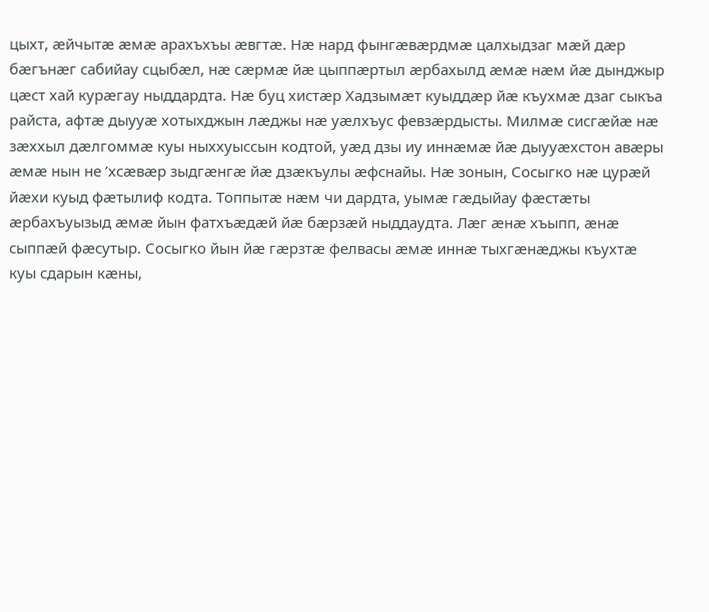цыхт, æйчытæ æмæ арахъхъы æвгтæ. Нæ нард фынгæвæрдмæ цалхыдзаг мæй дæр бæгънæг сабийау сцыбæл, нæ сæрмæ йæ цыппæртыл æрбахылд æмæ нæм йæ дынджыр цæст хай курæгау ныддардта. Нæ буц хистæр Хадзымæт куыддæр йæ къухмæ дзаг сыкъа райста, афтæ дыууæ хотыхджын лæджы нæ уæлхъус февзæрдысты. Милмæ сисгæйæ нæ зæххыл дæлгоммæ куы ныххуыссын кодтой, уæд дзы иу иннæмæ йæ дыууæхстон авæры æмæ нын не ’хсæвæр зыдгæнгæ йæ дзæкъулы æфснайы. Нæ зонын, Сосыгко нæ цурæй йæхи куыд фæтылиф кодта. Топпытæ нæм чи дардта, уымæ гæдыйау фæстæты æрбахъуызыд æмæ йын фатхъæдæй йæ бæрзæй ныддаудта. Лæг æнæ хъыпп, æнæ сыппæй фæсутыр. Сосыгко йын йæ гæрзтæ фелвасы æмæ иннæ тыхгæнæджы къухтæ куы сдарын кæны,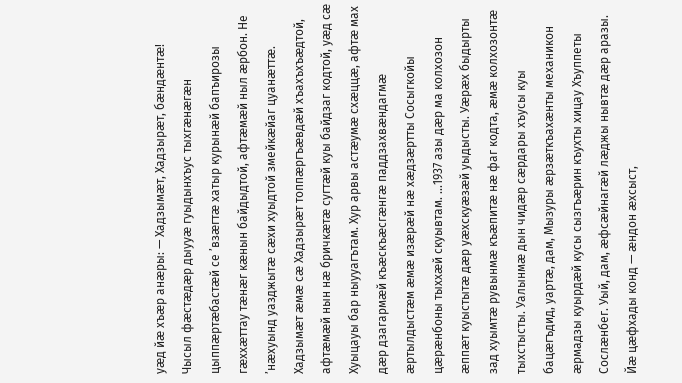уæд йæ хъæр анæры: — Хадзымæт, Хадзырæт, бæндæнтæ! Чысыл фæстæдæр дыууæ гуыдынхъус тыхгæнæгæн цыппæртæбастæй се ’взæгтæ хатыр курынæй бапъирозы гæххæттау тæнæг кæнын байдыдтой, афтæмæй ныл æрбон. Не ’нæхуынд уазджытæ сæхи хуыдтой змейкæйаг цуанæттæ. Хадзымæт æмæ сæ Хадзырæт топпæргъæвдæй хъахъхъæдтой, афтæмæй нын нæ бричкæтæ сугтæй куы байдзаг кодтой, уæд сæ Хуыцауы бар ныууагътам. Хур арвы астæумæ схæццæ, афтæ мах дæр дзагармæй къæскъæсгæнгæ паддзахвæндагмæ æртылдыстæм æмæ изæрæй нæ хæдзæртты Сосыгкойы цæрæнбоны тыххæй скуывтам. ...1937 азы дæр ма колхозон æппæт куыстытæ дæр уæхскуæзæй уыдысты. Уæрæх быдырты зад хуымтæ рувынмæ къæпитæ нæ фаг кодта, æмæ колхозонтæ тыхстысты. Уалынмæ дын чидæр сæрдары хъусы куы бацæгъдид, уартæ, дам, Мызуры æрзæткъахæнты механикон æрмадзы куырдæй кусы сызгъæрин къухты хицау Хъуппеты Сослæнбег. Уый, дам, æфсæйнагæй лæджы нывтæ дæр аразы. Йæ цæфхады конд — æндон æхсыст,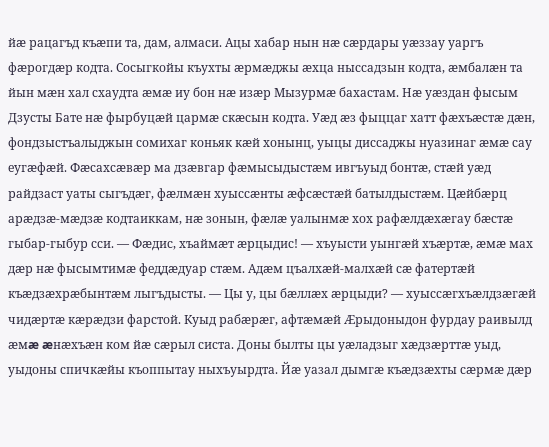йæ рацагъд къæпи та, дам, алмаси. Ацы хабар нын нæ сæрдары уæззау уаргъ фæрогдæр кодта. Сосыгкойы къухты æрмæджы æхца ныссадзын кодта, æмбалæн та йын мæн хал схаудта æмæ иу бон нæ изæр Мызурмæ бахастам. Нæ уæздан фысым Дзусты Бате нæ фырбуцæй цармæ скæсын кодта. Уæд æз фыццаг хатт фæхъæстæ дæн, фондзыстъалыджын сомихаг коньяк кæй хонынц, уыцы диссаджы нуазинаг æмæ сау еугæфæй. Фæсахсæвæр ма дзæвгар фæмысыдыстæм ивгъуыд бонтæ, стæй уæд райдзаст уаты сыгъдæг, фæлмæн хуыссæнты æфсæстæй батылдыстæм. Цæйбæрц арæдзæ-мæдзæ кодтаиккам, нæ зонын, фæлæ уалынмæ хох рафæлдæхæгау бæстæ гыбар-гыбур сси. — Фæдис, хъаймæт æрцыдис! — хъуысти уынгæй хъæртæ, æмæ мах дæр нæ фысымтимæ феддæдуар стæм. Адæм цъалхæй-малхæй сæ фатертæй къæдзæхрæбынтæм лыгъдысты. — Цы у, цы бæллæх æрцыди? — хуыссæгхъæлдзæгæй чидæртæ кæрæдзи фарстой. Куыд рабæрæг, афтæмæй Æрыдоныдон фурдау раивылд æмæ æнæхъæн ком йæ сæрыл систа. Доны былты цы уæладзыг хæдзæрттæ уыд, уыдоны спичкæйы къоппытау ныхъуырдта. Йæ уазал дымгæ къæдзæхты сæрмæ дæр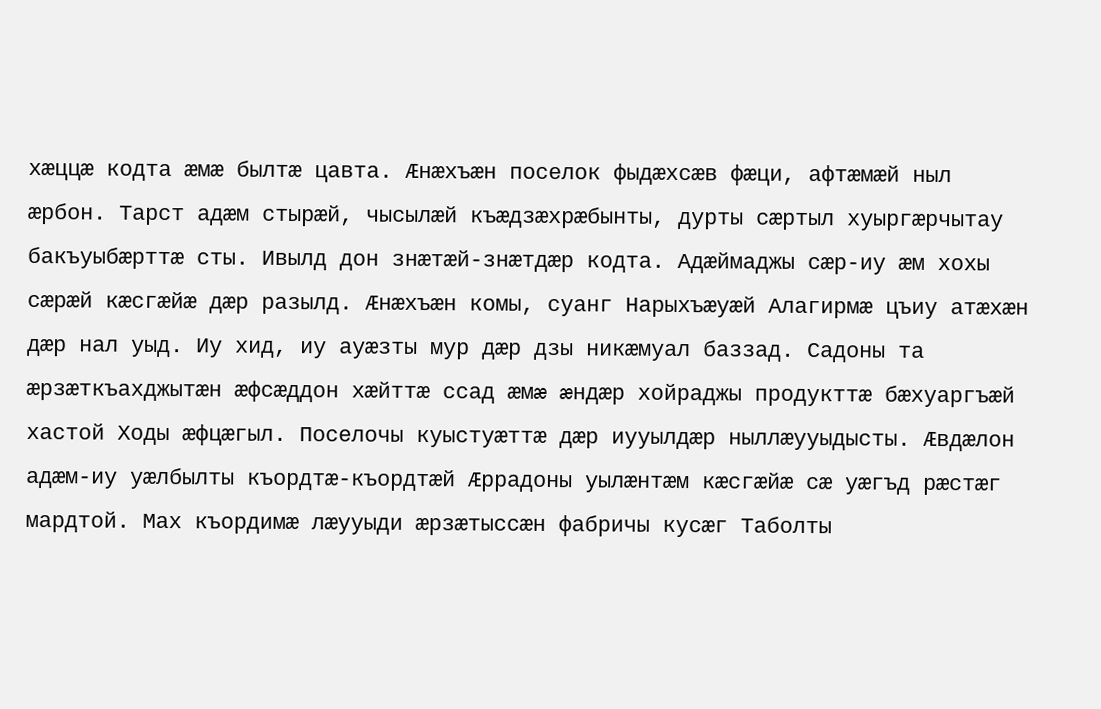хæццæ кодта æмæ былтæ цавта. Æнæхъæн поселок фыдæхсæв фæци, афтæмæй ныл æрбон. Тарст адæм стырæй, чысылæй къæдзæхрæбынты, дурты сæртыл хуыргæрчытау бакъуыбæрттæ сты. Ивылд дон знæтæй-знæтдæр кодта. Адæймаджы сæр-иу æм хохы сæрæй кæсгæйæ дæр разылд. Æнæхъæн комы, суанг Нарыхъæуæй Алагирмæ цъиу атæхæн дæр нал уыд. Иу хид, иу ауæзты мур дæр дзы никæмуал баззад. Садоны та æрзæткъахджытæн æфсæддон хæйттæ ссад æмæ æндæр хойраджы продукттæ бæхуаргъæй хастой Ходы æфцæгыл. Поселочы куыстуæттæ дæр иууылдæр ныллæууыдысты. Æвдæлон адæм-иу уæлбылты къордтæ-къордтæй Æррадоны уылæнтæм кæсгæйæ сæ уæгъд рæстæг мардтой. Мах къордимæ лæууыди æрзæтыссæн фабричы кусæг Таболты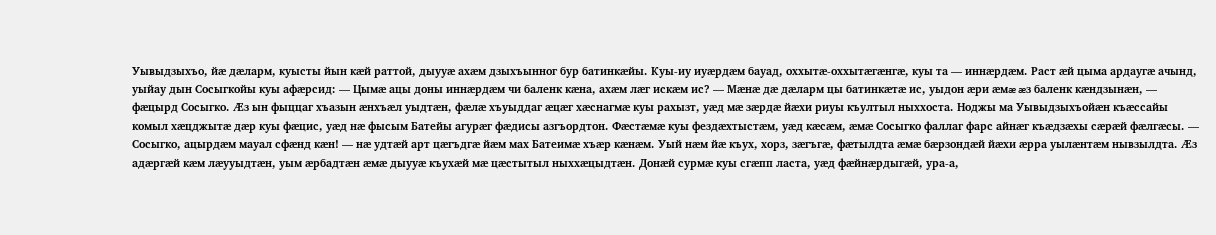Уывыдзыхъо, йæ дæларм, куысты йын кæй раттой, дыууæ ахæм дзыхъынног бур батинкæйы. Куы-иу иуæрдæм бауад, оххытæ-оххытæгæнгæ, куы та — иннæрдæм. Раст æй цыма ардаугæ ачынд, уыйау дын Сосыгкойы куы афæрсид: — Цымæ ацы доны иннæрдæм чи баленк кæна, ахæм лæг искæм ис? — Мæнæ дæ дæларм цы батинкæтæ ис, уыдон æри æмæ æз баленк кæндзынæн, — фæцырд Сосыгко. Æз ын фыццаг хъазын æнхъæл уыдтæн, фæлæ хъуыддаг æцæг хæснагмæ куы рахызт, уæд мæ зæрдæ йæхи риуы къултыл ныххоста. Ноджы ма Уывыдзыхъойæн къæссайы комыл хæцджытæ дæр куы фæцис, уæд нæ фысым Батейы агурæг фæдисы азгъордтон. Фæстæмæ куы фездæхтыстæм, уæд кæсæм, æмæ Сосыгко фаллаг фарс айнæг къæдзæхы сæрæй фæлгæсы. — Сосыгко, ацырдæм мауал сфæнд кæн! — нæ удтæй арт цæгъдгæ йæм мах Батеимæ хъæр кæнæм. Уый нæм йæ къух, хорз, зæгъгæ, фæтылдта æмæ бæрзондæй йæхи æрра уылæнтæм нывзылдта. Æз адæргæй кæм лæууыдтæн, уым æрбадтæн æмæ дыууæ къухæй мæ цæстытыл ныххæцыдтæн. Донæй сурмæ куы сгæпп ласта, уæд фæйнæрдыгæй, ура-а,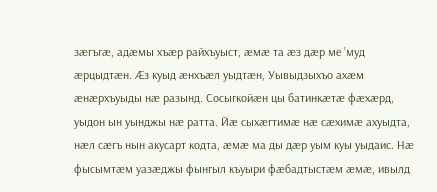зæгъгæ, адæмы хъæр райхъуыст, æмæ та æз дæр ме ’муд æрцыдтæн. Æз куыд æнхъæл уыдтæн, Уывыдзыхъо ахæм æнæрхъуыды нæ разынд. Сосыгкойæн цы батинкæтæ фæхæрд, уыдон ын уынджы нæ ратта. Йæ сыхæгтимæ нæ сæхимæ ахуыдта, нæл сæгъ нын акусарт кодта, æмæ ма ды дæр уым куы уыдаис. Нæ фысымтæм уазæджы фынгыл къуыри фæбадтыстæм æмæ, ивылд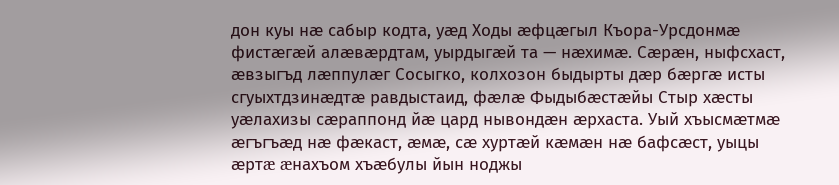дон куы нæ сабыр кодта, уæд Ходы æфцæгыл Къора-Урсдонмæ фистæгæй алæвæрдтам, уырдыгæй та — нæхимæ. Сæрæн, ныфсхаст, æвзыгъд лæппулæг Сосыгко, колхозон быдырты дæр бæргæ исты сгуыхтдзинæдтæ равдыстаид, фæлæ Фыдыбæстæйы Стыр хæсты уæлахизы сæраппонд йæ цард нывондæн æрхаста. Уый хъысмæтмæ æгъгъæд нæ фæкаст, æмæ, сæ хуртæй кæмæн нæ бафсæст, уыцы æртæ æнахъом хъæбулы йын ноджы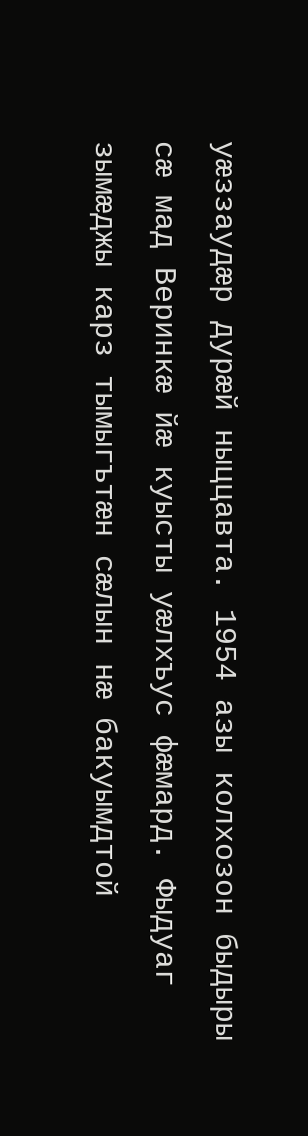уæззаудæр дурæй ныццавта. 1954 азы колхозон быдыры сæ мад Веринкæ йæ куысты уæлхъус фæмард. Фыдуаг зымæджы карз тымыгътæн сæлын нæ бакуымдтой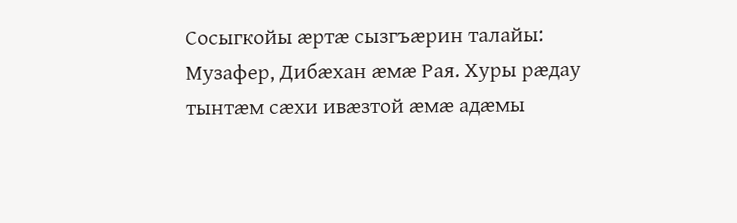Сосыгкойы æртæ сызгъæрин талайы: Музафер, Дибæхан æмæ Рая. Хуры рæдау тынтæм сæхи ивæзтой æмæ адæмы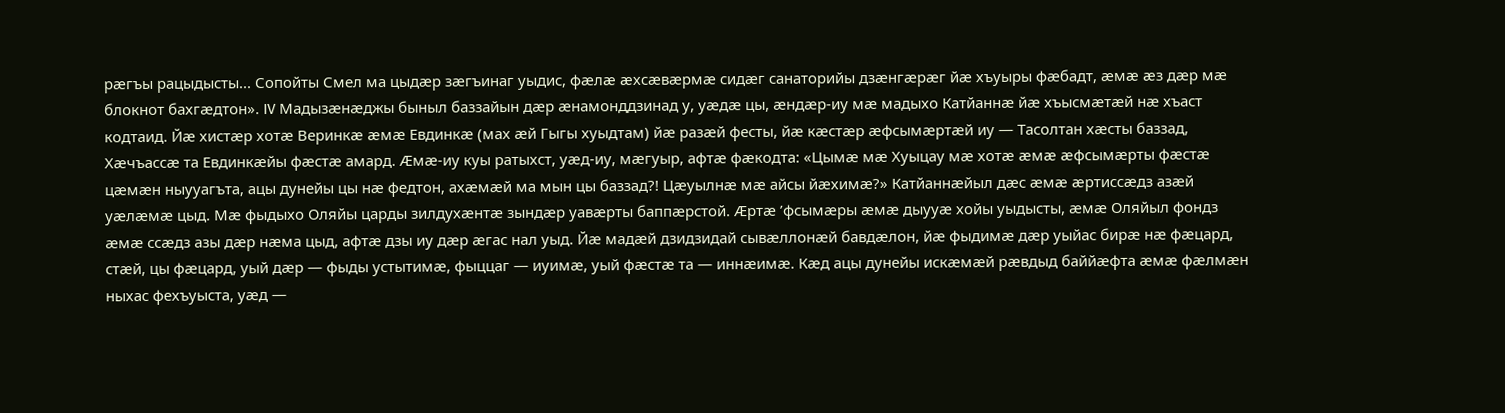рæгъы рацыдысты... Сопойты Смел ма цыдæр зæгъинаг уыдис, фæлæ æхсæвæрмæ сидæг санаторийы дзæнгæрæг йæ хъуыры фæбадт, æмæ æз дæр мæ блокнот бахгæдтон». IV Мадызæнæджы быныл баззайын дæр æнамонддзинад у, уæдæ цы, æндæр-иу мæ мадыхо Катйаннæ йæ хъысмæтæй нæ хъаст кодтаид. Йæ хистæр хотæ Веринкæ æмæ Евдинкæ (мах æй Гыгы хуыдтам) йæ разæй фесты, йæ кæстæр æфсымæртæй иу — Тасолтан хæсты баззад, Хæчъассæ та Евдинкæйы фæстæ амард. Æмæ-иу куы ратыхст, уæд-иу, мæгуыр, афтæ фæкодта: «Цымæ мæ Хуыцау мæ хотæ æмæ æфсымæрты фæстæ цæмæн ныууагъта, ацы дунейы цы нæ федтон, ахæмæй ма мын цы баззад?! Цæуылнæ мæ айсы йæхимæ?» Катйаннæйыл дæс æмæ æртиссæдз азæй уæлæмæ цыд. Мæ фыдыхо Оляйы царды зилдухæнтæ зындæр уавæрты баппæрстой. Æртæ ’фсымæры æмæ дыууæ хойы уыдысты, æмæ Оляйыл фондз æмæ ссæдз азы дæр нæма цыд, афтæ дзы иу дæр æгас нал уыд. Йæ мадæй дзидзидай сывæллонæй бавдæлон, йæ фыдимæ дæр уыйас бирæ нæ фæцард, стæй, цы фæцард, уый дæр — фыды устытимæ, фыццаг — иуимæ, уый фæстæ та — иннæимæ. Кæд ацы дунейы искæмæй рæвдыд баййæфта æмæ фæлмæн ныхас фехъуыста, уæд —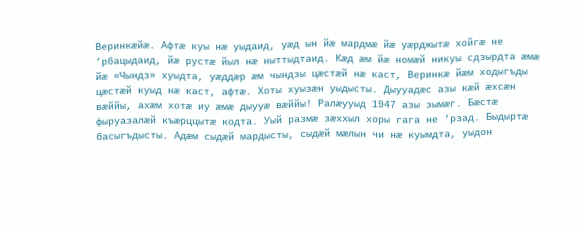Веринкæйæ. Афтæ куы нæ уыдаид, уæд ын йæ мардмæ йæ уæрджытæ хойгæ не ’рбацыдаид, йæ рустæ йыл нæ ныттыдтаид. Кæд æм йæ номæй никуы сдзырдта æмæ йæ «Чындз» хуыдта, уæддæр æм чындзы цæстæй нæ каст, Веринкæ йæм ходыгъды цæстæй куыд нæ каст, афтæ. Хоты хуызæн уыдысты. Дыууадæс азы кæй æхсæн вæййы, ахæм хотæ иу æмæ дыууæ вæййы! Ралæууыд 1947 азы зымæг. Бæстæ фыруазалæй къæрццытæ кодта. Уый размæ зæххыл хоры гага не ’рзад. Быдыртæ басыгъдысты. Адæм сыдæй мардысты, сыдæй мæлын чи нæ куымдта, уыдон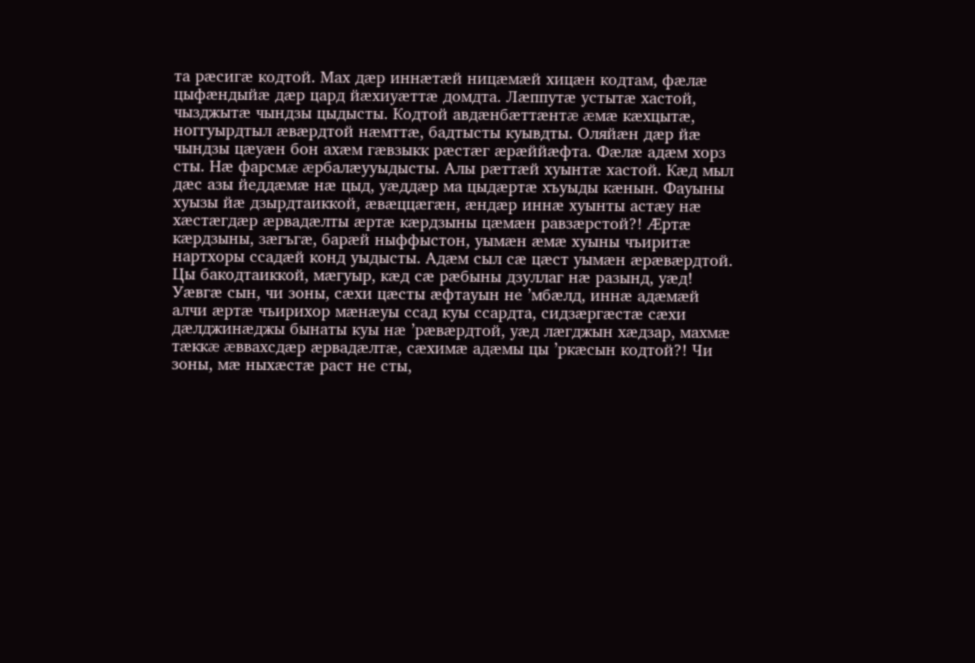та рæсигæ кодтой. Мах дæр иннæтæй ницæмæй хицæн кодтам, фæлæ цыфæндыйæ дæр цард йæхиуæттæ домдта. Лæппутæ устытæ хастой, чызджытæ чындзы цыдысты. Кодтой авдæнбæттæнтæ æмæ кæхцытæ, ноггуырдтыл æвæрдтой нæмттæ, бадтысты куывдты. Оляйæн дæр йæ чындзы цæуæн бон ахæм гæвзыкк рæстæг æрæййæфта. Фæлæ адæм хорз сты. Нæ фарсмæ æрбалæууыдысты. Алы рæттæй хуынтæ хастой. Кæд мыл дæс азы йеддæмæ нæ цыд, уæддæр ма цыдæртæ хъуыды кæнын. Фауыны хуызы йæ дзырдтаиккой, æвæццæгæн, æндæр иннæ хуынты астæу нæ хæстæгдæр æрвадæлты æртæ кæрдзыны цæмæн равзæрстой?! Æртæ кæрдзыны, зæгъгæ, барæй ныффыстон, уымæн æмæ хуыны чъиритæ нартхоры ссадæй конд уыдысты. Адæм сыл сæ цæст уымæн æрæвæрдтой. Цы бакодтаиккой, мæгуыр, кæд сæ рæбыны дзуллаг нæ разынд, уæд! Уæвгæ сын, чи зоны, сæхи цæсты æфтауын не ’мбæлд, иннæ адæмæй алчи æртæ чъирихор мæнæуы ссад куы ссардта, сидзæргæстæ сæхи дæлджинæджы бынаты куы нæ ’рæвæрдтой, уæд лæгджын хæдзар, махмæ тæккæ æввахсдæр æрвадæлтæ, сæхимæ адæмы цы ’ркæсын кодтой?! Чи зоны, мæ ныхæстæ раст не сты,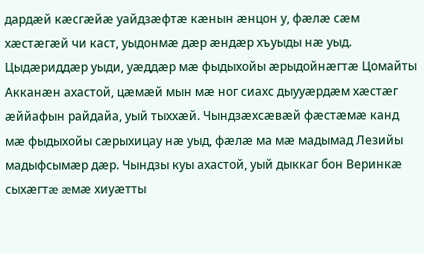дардæй кæсгæйæ уайдзæфтæ кæнын æнцон у, фæлæ сæм хæстæгæй чи каст, уыдонмæ дæр æндæр хъуыды нæ уыд. Цыдæриддæр уыди, уæддæр мæ фыдыхойы æрыдойнæгтæ Цомайты Акканæн ахастой, цæмæй мын мæ ног сиахс дыууæрдæм хæстæг æййафын райдайа, уый тыххæй. Чындзæхсæвæй фæстæмæ канд мæ фыдыхойы сæрыхицау нæ уыд, фæлæ ма мæ мадымад Лезийы мадыфсымæр дæр. Чындзы куы ахастой, уый дыккаг бон Веринкæ сыхæгтæ æмæ хиуæтты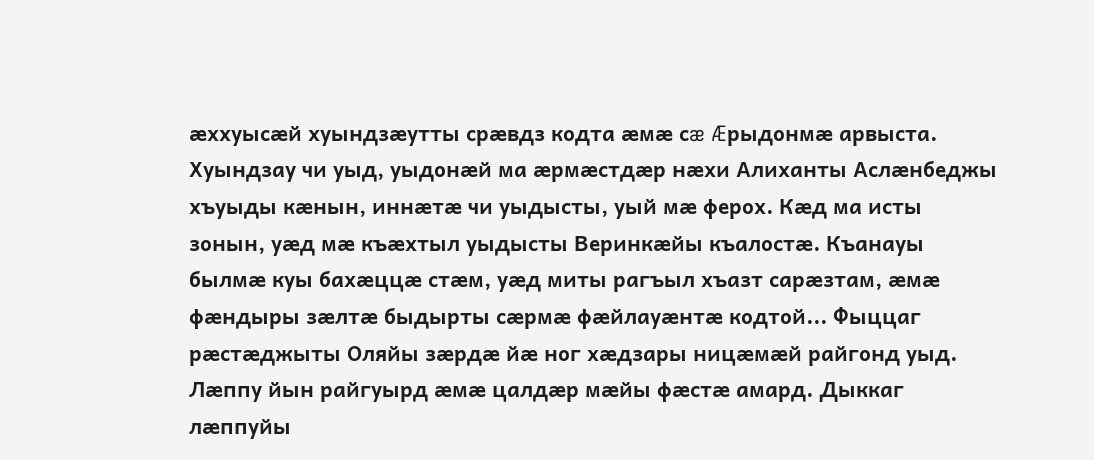æххуысæй хуындзæутты срæвдз кодта æмæ сæ Æрыдонмæ арвыста. Хуындзау чи уыд, уыдонæй ма æрмæстдæр нæхи Алиханты Аслæнбеджы хъуыды кæнын, иннæтæ чи уыдысты, уый мæ ферох. Кæд ма исты зонын, уæд мæ къæхтыл уыдысты Веринкæйы къалостæ. Къанауы былмæ куы бахæццæ стæм, уæд миты рагъыл хъазт сарæзтам, æмæ фæндыры зæлтæ быдырты сæрмæ фæйлауæнтæ кодтой... Фыццаг рæстæджыты Оляйы зæрдæ йæ ног хæдзары ницæмæй райгонд уыд. Лæппу йын райгуырд æмæ цалдæр мæйы фæстæ амард. Дыккаг лæппуйы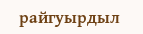райгуырдыл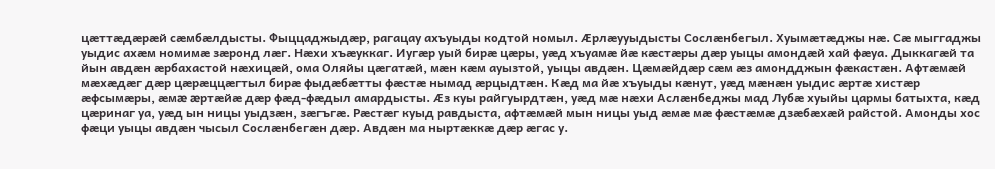цæттæдæрæй сæмбæлдысты. Фыццаджыдæр, рагацау ахъуыды кодтой номыл. Æрлæууыдысты Сослæнбегыл. Хуымæтæджы нæ. Сæ мыггаджы уыдис ахæм номимæ зæронд лæг. Нæхи хъæуккаг. Иугæр уый бирæ цæры, уæд хъуамæ йæ кæстæры дæр уыцы амондæй хай фæуа. Дыккагæй та йын авдæн æрбахастой нæхицæй, ома Оляйы цæгатæй, мæн кæм ауызтой, уыцы авдæн. Цæмæйдæр сæм æз амондджын фæкастæн. Афтæмæй мæхæдæг дæр цæрæццæгтыл бирæ фыдæбæтты фæстæ нымад æрцыдтæн. Кæд ма йæ хъуыды кæнут, уæд мæнæн уыдис æртæ хистæр æфсымæры, æмæ æртæйæ дæр фæд-фæдыл амардысты. Æз куы райгуырдтæн, уæд мæ нæхи Аслæнбеджы мад Лубæ хуыйы цармы батыхта, кæд цæринаг уа, уæд ын ницы уыдзæн, зæгъгæ. Рæстæг куыд равдыста, афтæмæй мын ницы уыд æмæ мæ фæстæмæ дзæбæхæй райстой. Амонды хос фæци уыцы авдæн чысыл Сослæнбегæн дæр. Авдæн ма ныртæккæ дæр æгас у.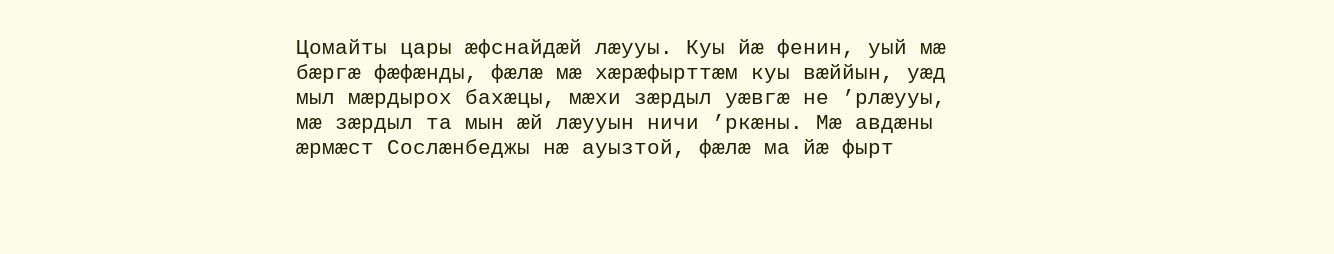Цомайты цары æфснайдæй лæууы. Куы йæ фенин, уый мæ бæргæ фæфæнды, фæлæ мæ хæрæфырттæм куы вæййын, уæд мыл мæрдырох бахæцы, мæхи зæрдыл уæвгæ не ’рлæууы, мæ зæрдыл та мын æй лæууын ничи ’ркæны. Мæ авдæны æрмæст Сослæнбеджы нæ ауызтой, фæлæ ма йæ фырт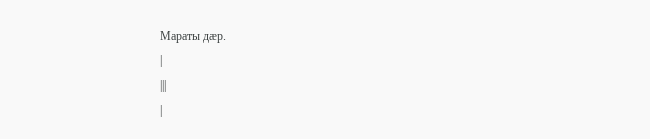Мараты дæр.
|
|||
|